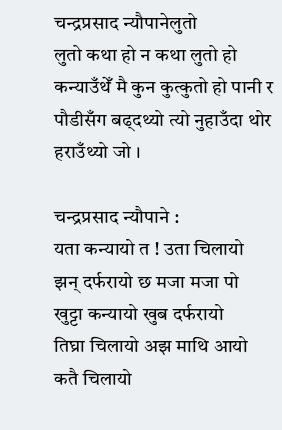चन्द्रप्रसाद न्यौपानेलुतो
लुतो कथा हो न कथा लुतो हो कन्याउँथेँ मै कुन कुत्कुतो हो पानी र पौडीसँग बढ्दथ्यो त्यो नुहाउँदा थोर हराउँथ्यो जो ।

चन्द्रप्रसाद न्यौपाने :
यता कन्यायो त ! उता चिलायो
झन् दर्फरायो छ मजा मजा पो
खुट्टा कन्यायो खुब दर्फरायो
तिघ्रा चिलायो अझ माथि आयो
कतै चिलायो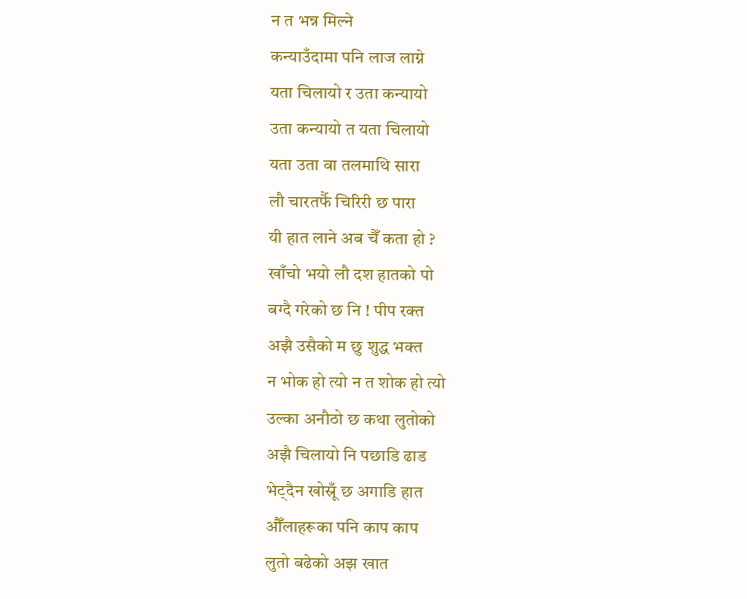न त भन्न मिल्ने
कन्याउँदामा पनि लाज लाग्ने
यता चिलायो र उता कन्यायो
उता कन्यायो त यता चिलायो
यता उता वा तलमाथि सारा
लौ चारतर्फै चिरिरी छ पारा
यी हात लाने अब चैँ कता हो ?
खाँचो भयो लौ दश हातको पो
बग्दै गरेको छ नि ! पीप रक्त
अझै उसैको म छु शुद्ध भक्त
न भोक हो त्यो न त शोक हो त्यो
उल्का अनौठो छ कथा लुतोको
अझै चिलायो नि पछाडि ढाड
भेट्दैन खोस्रूँ छ अगाडि हात
औँलाहरूका पनि काप काप
लुतो बढेको अझ खात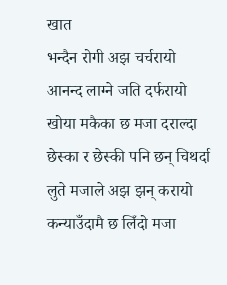खात
भन्दैन रोगी अझ चर्चरायो
आनन्द लाग्ने जति दर्फरायो
खोया मकैका छ मजा दराल्दा
छेस्का र छेस्की पनि छन् चिथर्दा
लुते मजाले अझ झन् करायो
कन्याउँदामै छ लिँदो मजा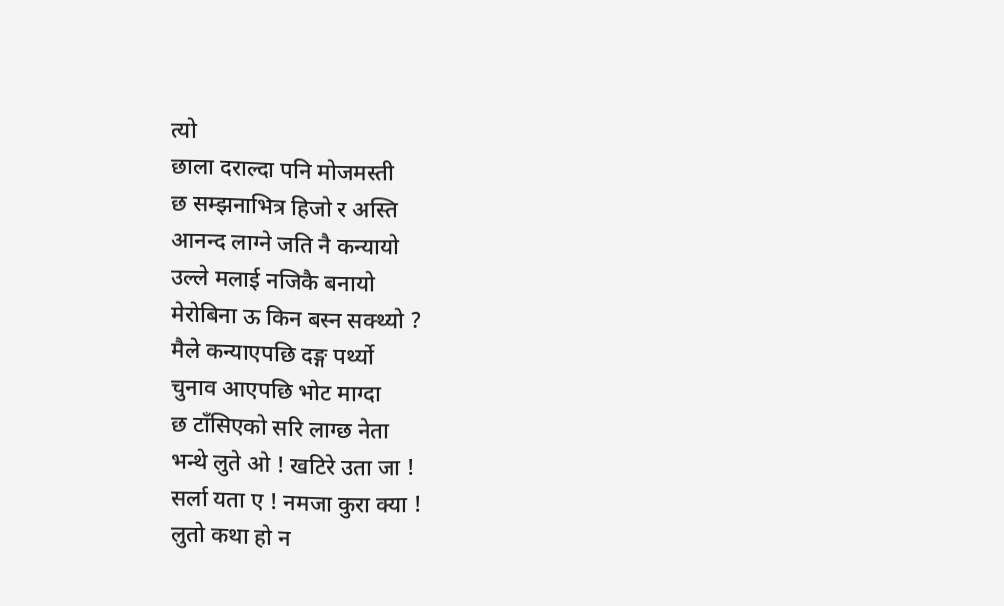त्यो
छाला दराल्दा पनि मोजमस्ती
छ सम्झनाभित्र हिजो र अस्ति
आनन्द लाग्ने जति नै कन्यायो
उल्ले मलाई नजिकै बनायो
मेरोबिना ऊ किन बस्न सक्थ्यो ?
मैले कन्याएपछि दङ्ग पर्थ्यो
चुनाव आएपछि भोट माग्दा
छ टाँसिएको सरि लाग्छ नेता
भन्थे लुते ओ ! खटिरे उता जा !
सर्ला यता ए ! नमजा कुरा क्या !
लुतो कथा हो न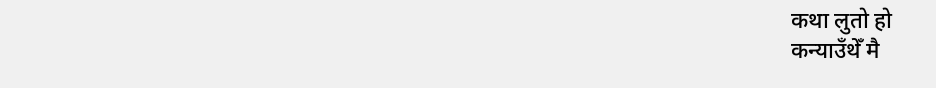कथा लुतो हो
कन्याउँथेँ मै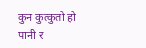कुन कुत्कुतो हो
पानी र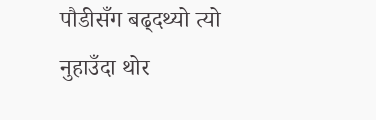पौडीसँग बढ्दथ्यो त्यो
नुहाउँदा थोर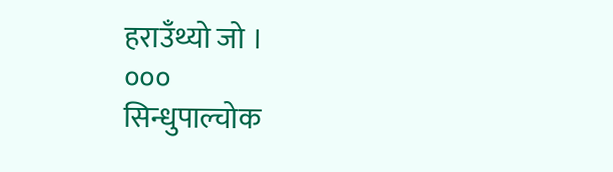हराउँथ्यो जो ।
०००
सिन्धुपाल्चोक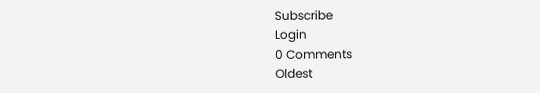Subscribe
Login
0 Comments
Oldest